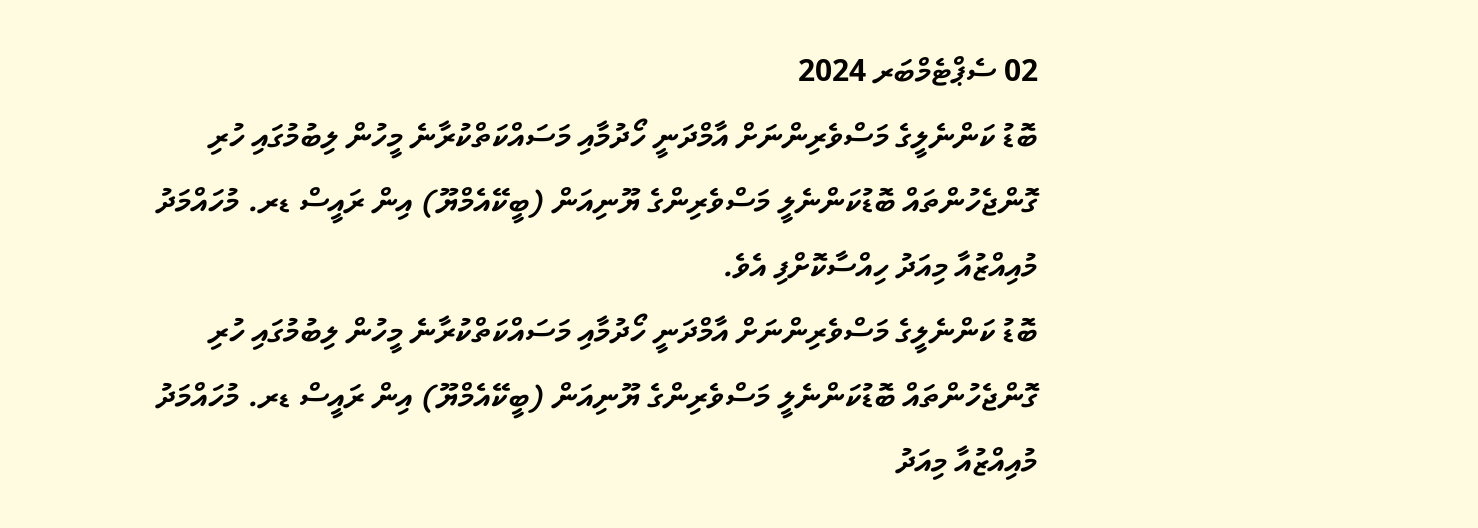02 ސެޕްޓެމްބަރ 2024
ބޮޑު ކަންނެލީގެ މަސްވެރިންނަށް އާމްދަނީ ހޯދުމާއި މަސައްކަތްކުރާނެ މީހުން ލިބުމުގައި ހުރި ގޮންޖެހުންތައް ބޮޑުކަންނެލީ މަސްވެރިންގެ ޔޫނިއަން (ބީކޭއެމްޔޫ) އިން ރައީސް ޑރ. މުހައްމަދު މުއިއްޒުއާ މިއަދު ހިއްސާކޮށްފި އެވެ.
ބޮޑު ކަންނެލީގެ މަސްވެރިންނަށް އާމްދަނީ ހޯދުމާއި މަސައްކަތްކުރާނެ މީހުން ލިބުމުގައި ހުރި ގޮންޖެހުންތައް ބޮޑުކަންނެލީ މަސްވެރިންގެ ޔޫނިއަން (ބީކޭއެމްޔޫ) އިން ރައީސް ޑރ. މުހައްމަދު މުއިއްޒުއާ މިއަދު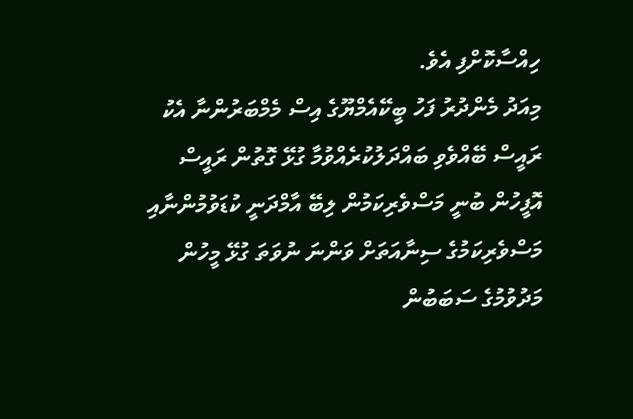ހިއްސާކޮށްފި އެވެ.
މިއަދު މެންދުރު ފަހު ބީކޭއެމްޔޫގެ އިސް މެމްބަރުންނާ އެކު ރައީސް ބޭއްވެވި ބައްދަލުކުރެއްވުމާ ގުޅޭ ގޮތުން ރައީސް އޮފީހުން ބުނީ މަސްވެރިކަމުން ލިބޭ އާމްދަނީ ކުޑަވުމުންނާއި މަސްވެރިކަމުގެ ސިނާއަތަށް ވަންނަ ނުވަތަ ގުޅޭ މީހުން މަދުވުމުގެ ސަބަބުން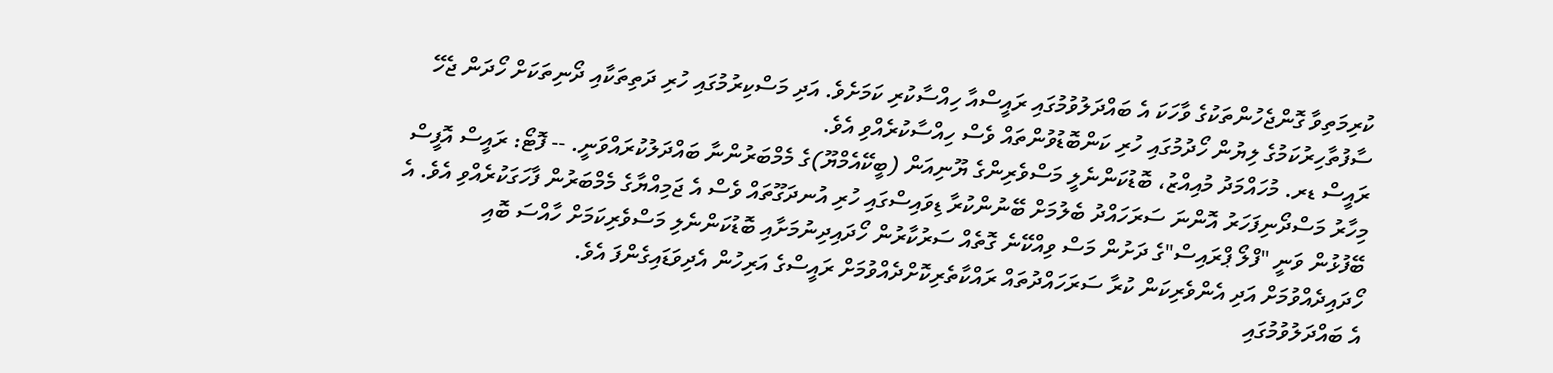ކުރިމަތިވާ ގޮންޖެހުންތަކުގެ ވާހަކަ އެ ބައްދަލުވުމުގައި ރައީސްއާ ހިއްސާކުރި ކަމަށެވެ. އަދި މަސްކިރުމުގައި ހުރި ދަތިތަކާއި ދޯނިތަކަށް ހޯދަން ޖެހޭ ސާފުތާހިރުކަމުގެ ލިޔުން ހޯދުމުގައި ހުރި ކަންބޮޑުވުންތައް ވެސް ހިއްސާކުރެއްވި އެވެ.
ރައީސް ޑރ. މުހައްމަދު މުއިއްޒު، ބޮޑުކަންނެލީ މަސްވެރިންގެ ޔޫނިއަން (ބީކޭއެމްޔޫ)ގެ މެމްބަރުންނާ ބައްދަލުކުރައްވަނީ. -- ފޮޓޯ: ރައީސް އޮފީސް
މިހާރު މަސްދޯނިފަހަރު އޮންނަ ސަރަހައްދު ބެލުމަށް ބޭނުންކުރާ ޑިވައިސްގައި ހުރި އުނދަގޫތައް ވެސް އެ ޖަމިއްޔާގެ މެމްބަރުން ފާހަގަކުރެއްވި އެވެ. އެ ބޭފުޅުން ވަނީ "ފްލޯ ޕްރައިސް"ގެ ދަށުން މަސް ވިއްކޭނެ ގޮތެއް ސަރުކާރުން ހޯދައިދިނުމަށާއި ބޮޑުކަންނެލި މަސްވެރިކަމަށް ހާއްސަ ބޮއި ހޯދައިދެއްވުމަށް އަދި އެންވެރިކަން ކުރާ ސަރަހައްދުތައް ރައްކާތެރިކޮށްދެއްވުމަށް ރައީސްގެ އަރިހުން އެދިވަޑައިގެންފަ އެވެ.
އެ ބައްދަލުވުމުގައި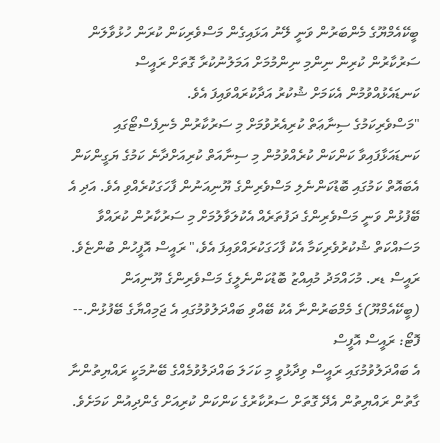ބީކޭއެމްޔޫގެ މެންބަރުން ވަނީ ލޭނު އަޅައިގެން މަސްވެރިކަން ކުރަން ހުޅުވާލަން ސަރުކާރުން ކުރިން ނިންމި ނިންމުމަށް އަމަލުނުކުރާ ގޮތަށް ރައީސް ކަނޑައެޅުއްވުމުން އެކަމަށް ޝުކުރު އަދާކުރައްވައިފަ އެވެ.
"މަސްވެރިކަމުގެ ސިނާޢަތް ކުރިއެރުވުމަށް މި ސަރުކާރުން މެނިފެސްޓޯގައި ކަނޑައަޅާފައިވާ ކަންކަން ކުރެއްވުމުން މި ސިނާއަތް ކުރިއަށްދާނެ ކަމުގެ ޔަގީންކަން އެބައޮތް ކަމުގައި ބޮޑުކަންނެލި މަސްވެރިންގެ ޔޫނިއަނުން ފާހަގަކުރެއްވި އެވެ. އަދި އެ ބޭފުޅުން ވަނީ މަސްވެރިންގެ ދަފުތަރެއް އެކުލަވާލުމަށް މި ސަރުކާރުން ކުރައްވާ މަސައްކަތް ޝުކުރުވެރިކަމާ އެކު ފާހަގަކުރައްވައިފަ އެވެ،" ރައީސް އޮފީހުން ބުންޏެވެ.
ރައީސް ޑރ. މުހައްމަދު މުއިއްޒު ބޮޑުކަންނެލީގެ މަސްވެރިންގެ ޔޫނިއަން (ބީކޭއެމްޔޫ)ގެ މެމްބަރުންނާ އެކު ބޭއްވި ބައްދަލުވުމުގައި އެ ޖަމިއްޔާގެ ބޭފުޅުން.-- ފޮޓޯ: ރައީސް އޮފީސް
އެ ބައްދަލުވުމުގައި ރައީސް ވިދާޅުވީ މި ކަހަލަ ބައްދަލުވުމެއްގެ ބޭނުމަކީ ރައްޔިތުންނާ ގާތުން ރައްޔިތުން އެދޭ ގޮތަށް ސަރުކާރުގެ ކަންކަން ކުރިއަށް ގެންދިއުން ކަމަށެވެ.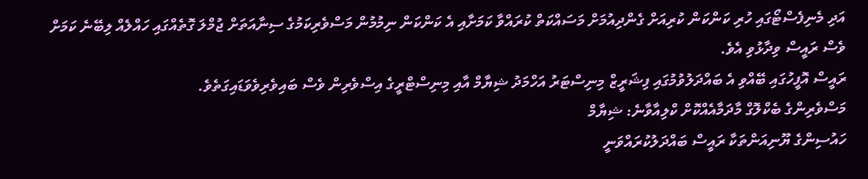އަދި މެނިފެސްޓޯގައި ހުރި ކަންކަން ކުރިއަށް ގެންދިއުމަށް މަސައްކަތް ކުރައްވާ ކަމަށާއި އެ ކަންކަން ނިމުމުން މަސްވެރިކަމުގެ ސިނާއަތަށް ޖުމްލަ ގޮތެއްގައި ހައްލެއް ލިބޭނެ ކަމަށް ވެސް ރައީސް ވިދާޅުވި އެވެ.
ރައީސް އޮފީހުގައި ބޭއްވި އެ ބައްދަލުވުމުގައި ފިޝަރީޒް މިނިސްޓަރު އަހްމަދު ޝިޔާމް އާއި މިނިސްޓްރީގެ އިސްވެރިން ވެސް ބައިވެރިވެވަޑައިގަތެވެ.
މަސްވެރިންގެ ބެކްލޮގް މާދަމާއެއްކޮށް ކްލިއާވާނެ: ޝިޔާމް
ހައުސިންގެ ޔޫނިއަންތަކާ ރައީސް ބައްދަލުކުރައްވަނީ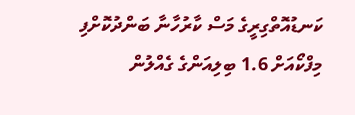ކަނޑުއޮތްގިރީގެ މަސް ކާރުހާނާ ބަންދުކޮށްފި
މިފްކޯއަށް 1.6 ބިލިއަންގެ ގެއްލުން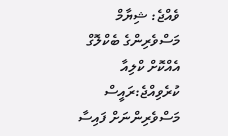ވެއްޖެ: ޝިޔާމް
މަސްވެރިންގެ ބެކްލޮގް އެއްކޮށް ކްލިއާ ކުރެވިއްޖެ:ރައީސް
މަސްވެރިންނަށް ފައިސާ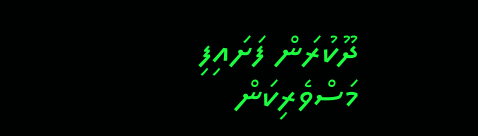ދޫކުރަން ފަށައިފި
މަސްވެރިކަން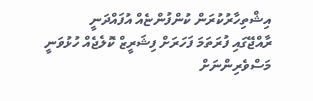އިޝްތިހާރުކުރަން ކުންފުންޏެއް އުފައްދަނީ
ރާއްޖޭގައި ފުރަތަމަ ފަހަރަށް ފިޝަރީޒް ކޮލެޖެއް ހުޅުވަނީ
މަސްވެރިންނަށް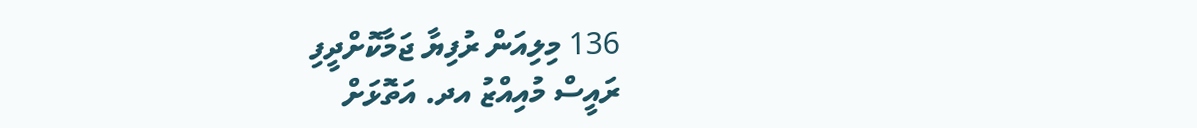136 މިލިއަން ރުފިޔާ ޖަމާކޮށްދީފި
ރައީސް މުއިއްޒު އދ. އަތޮޅަށް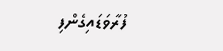ފުރާވަޑައިގެންފި